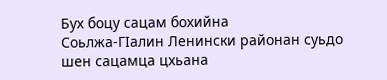Бух боцу сацам бохийна
Соьлжа-ГIалин Ленински районан суьдо шен сацамца цхьана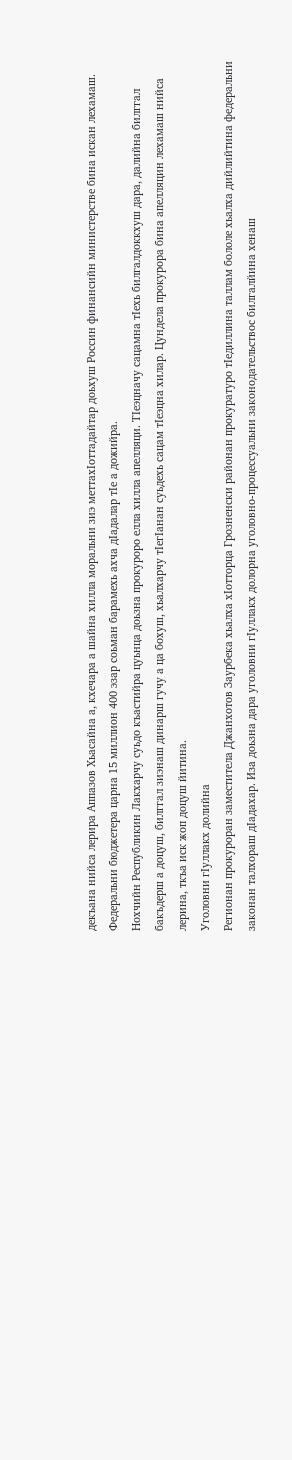декъана нийса лерира Аппазов Хьасайна а, кхечара а шайна хилла моральни зиэ меттахIоттадайтар доьхуш Россин финансийн министерстве бина искан лехамаш. Федеральни бюджетера царна 15 миллион 400 эзар соьман барамехь ахча дIадалар тIе а дожийра.
Нохчийн Республикин Лакхарчу суьдо къастийра цуьнца доьзна прокуроро елла хилла апелляци. ТIеэцначу сацамна тIехь билгалдоккхуш дара, далийна билггал бакъдерш а доцуш, билггал зиэнаш динарш гучу а ца бохуш, хьалхарчу тIегIанан суьдехь сацам тIеэцна хилар. Цундела прокурора бина апелляцин лехамаш нийса лерина, ткъа иск жоп доцуш йитина.
Уголовни гIуллакх долийна
Регионан прокуроран заместитела Джанхотов Заурбека хьалха хIотторца Грозненски районан прокуратуро тIедиллина таллам бололе хьалха дийлийтина федеральни законан талхораш дIадахар. Иза доьзна дара уголовни гIуллакх долорна уголовно-процессуальни законодательствос билгалйина хенаш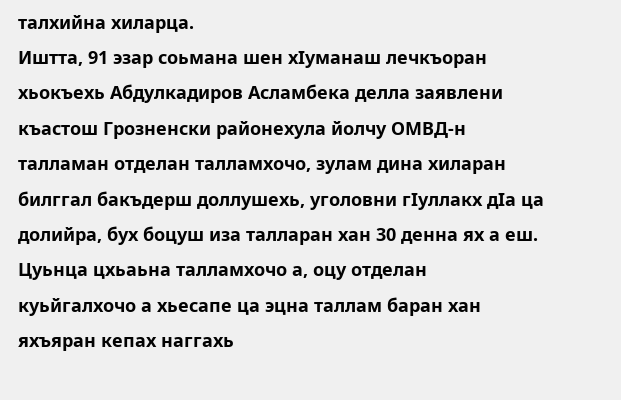талхийна хиларца.
Иштта, 91 эзар соьмана шен хIуманаш лечкъоран хьокъехь Абдулкадиров Асламбека делла заявлени къастош Грозненски районехула йолчу ОМВД-н талламан отделан талламхочо, зулам дина хиларан билггал бакъдерш доллушехь, уголовни гIуллакх дIа ца долийра, бух боцуш иза талларан хан 30 денна ях а еш. Цуьнца цхьаьна талламхочо а, оцу отделан куьйгалхочо а хьесапе ца эцна таллам баран хан яхъяран кепах наггахь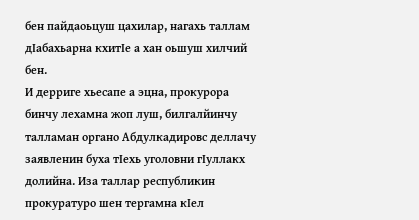бен пайдаоьцуш цахилар, нагахь таллам дIабахьарна кхитIе а хан оьшуш хилчий бен.
И дерриге хьесапе а эцна, прокурора бинчу лехамна жоп луш, билгалйинчу талламан органо Абдулкадировс деллачу заявленин буха тIехь уголовни гIуллакх долийна. Иза таллар республикин прокуратуро шен тергамна кIел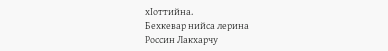хIоттийна.
Бехкевар нийса лерина
Россин Лакхарчу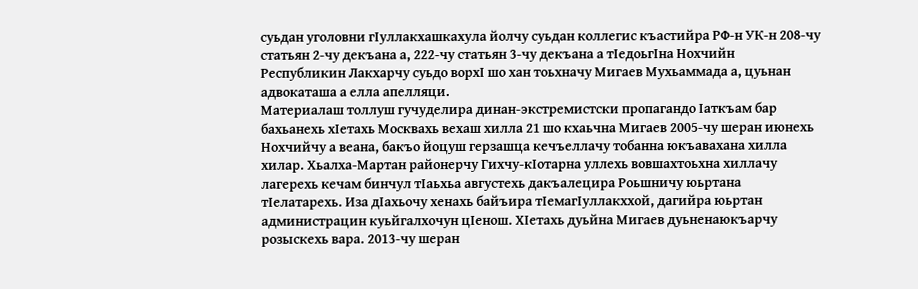суьдан уголовни гIуллакхашкахула йолчу суьдан коллегис къастийра РФ-н УК-н 208-чу статьян 2-чу декъана а, 222-чу статьян 3-чу декъана а тIедоьгIна Нохчийн Республикин Лакхарчу суьдо ворхI шо хан тоьхначу Мигаев Мухьаммада а, цуьнан адвокаташа а елла апелляци.
Материалаш толлуш гучуделира динан-экстремистски пропагандо Iаткъам бар бахьанехь хIетахь Москвахь вехаш хилла 21 шо кхаьчна Мигаев 2005-чу шеран июнехь Нохчийчу а веана, бакъо йоцуш герзашца кечъеллачу тобанна юкъавахана хилла хилар. Хьалха-Мартан районерчу Гихчу-кIотарна уллехь вовшахтоьхна хиллачу лагерехь кечам бинчул тIаьхьа августехь дакъалецира Роьшничу юьртана тIелатарехь. Иза дIахьочу хенахь байъира тIемагIуллакххой, дагийра юьртан администрацин куьйгалхочун цIенош. ХIетахь дуьйна Мигаев дуьненаюкъарчу розыскехь вара. 2013-чу шеран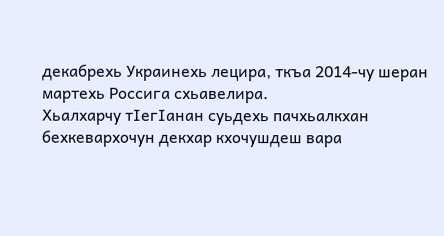декабрехь Украинехь лецира, ткъа 2014-чу шеран мартехь Россига схьавелира.
Хьалхарчу тIегIанан суьдехь пачхьалкхан бехкевархочун декхар кхочушдеш вара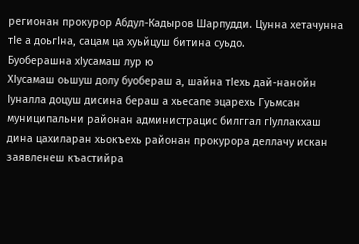регионан прокурор Абдул-Кадыров Шарпудди. Цунна хетачунна тIе а доьгIна, сацам ца хуьйцуш битина суьдо.
Буоберашна хIусамаш лур ю
ХIусамаш оьшуш долу буобераш а, шайна тIехь дай-нанойн Iуналла доцуш дисина бераш а хьесапе эцарехь Гуьмсан муниципальни районан администрацис билггал гIуллакхаш дина цахиларан хьокъехь районан прокурора деллачу искан заявленеш къастийра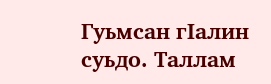Гуьмсан гIалин суьдо. Таллам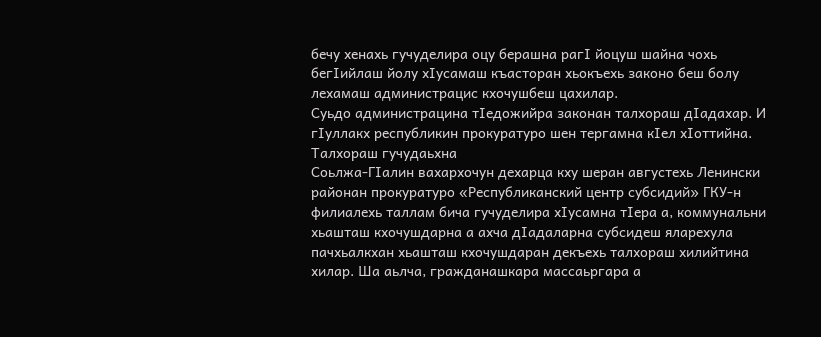бечу хенахь гучуделира оцу берашна рагI йоцуш шайна чохь бегIийлаш йолу хIусамаш къасторан хьокъехь законо беш болу лехамаш администрацис кхочушбеш цахилар.
Суьдо администрацина тIедожийра законан талхораш дIадахар. И гIуллакх республикин прокуратуро шен тергамна кIел хIоттийна.
Талхораш гучудаьхна
Соьлжа-ГIалин вахархочун дехарца кху шеран августехь Ленински районан прокуратуро «Республиканский центр субсидий» ГКУ-н филиалехь таллам бича гучуделира хIусамна тIера а, коммунальни хьашташ кхочушдарна а ахча дIадаларна субсидеш яларехула пачхьалкхан хьашташ кхочушдаран декъехь талхораш хилийтина хилар. Ша аьлча, гражданашкара массаьргара а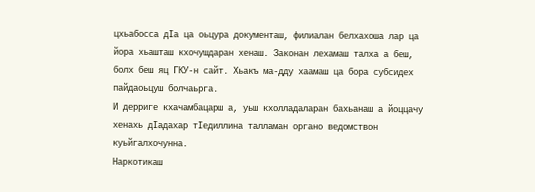цхьабосса дIа ца оьцура документаш, филиалан белхахоша лар ца йора хьашташ кхочушдаран хенаш. Законан лехамаш талха а беш, болх беш яц ГКУ-н сайт. Хьакъ ма-дду хаамаш ца бора субсидех пайдаоьцуш болчаьрга.
И дерриге кхачамбацарш а, уьш кхолладаларан бахьанаш а йоццачу хенахь дIадахар тIедиллина талламан органо ведомствон куьйгалхочунна.
Наркотикаш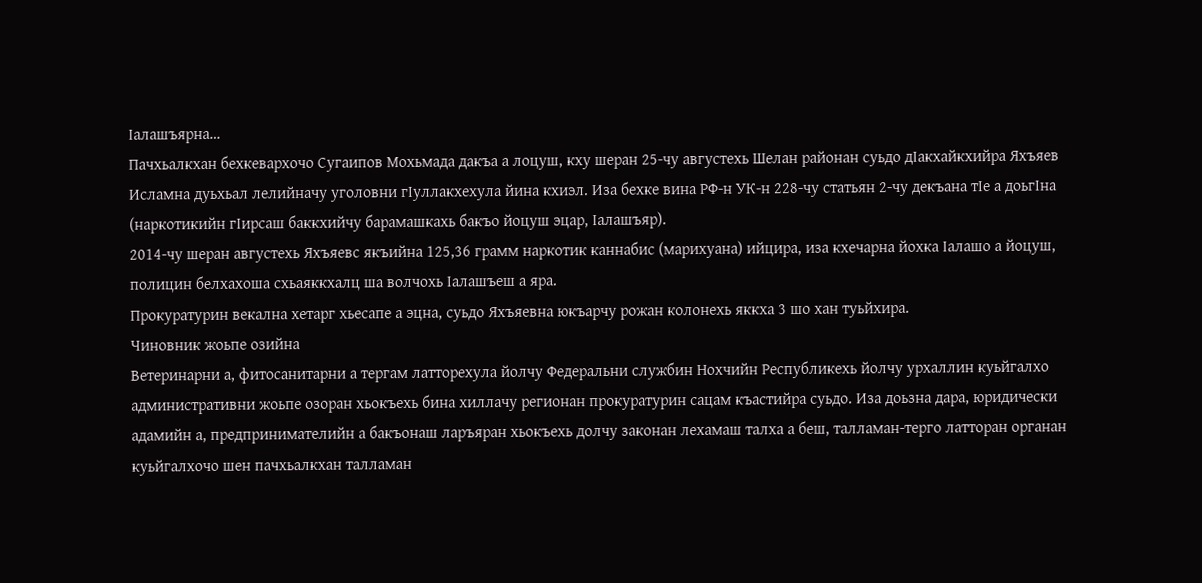Iалашъярна…
Пачхьалкхан бехкевархочо Сугаипов Мохьмада дакъа а лоцуш, кху шеран 25-чу августехь Шелан районан суьдо дIакхайкхийра Яхъяев Исламна дуьхьал лелийначу уголовни гIуллакхехула йина кхиэл. Иза бехке вина РФ-н УК-н 228-чу статьян 2-чу декъана тIе а доьгIна (наркотикийн гIирсаш баккхийчу барамашкахь бакъо йоцуш эцар, Iалашъяр).
2014-чу шеран августехь Яхъяевс якъийна 125,36 грамм наркотик каннабис (марихуана) ийцира, иза кхечарна йохка Iалашо а йоцуш, полицин белхахоша схьаяккхалц ша волчохь Iалашъеш а яра.
Прокуратурин векална хетарг хьесапе а эцна, суьдо Яхъяевна юкъарчу рожан колонехь яккха 3 шо хан туьйхира.
Чиновник жоьпе озийна
Ветеринарни а, фитосанитарни а тергам латторехула йолчу Федеральни службин Нохчийн Республикехь йолчу урхаллин куьйгалхо административни жоьпе озоран хьокъехь бина хиллачу регионан прокуратурин сацам къастийра суьдо. Иза доьзна дара, юридически адамийн а, предпринимателийн а бакъонаш ларъяран хьокъехь долчу законан лехамаш талха а беш, талламан-терго латторан органан куьйгалхочо шен пачхьалкхан талламан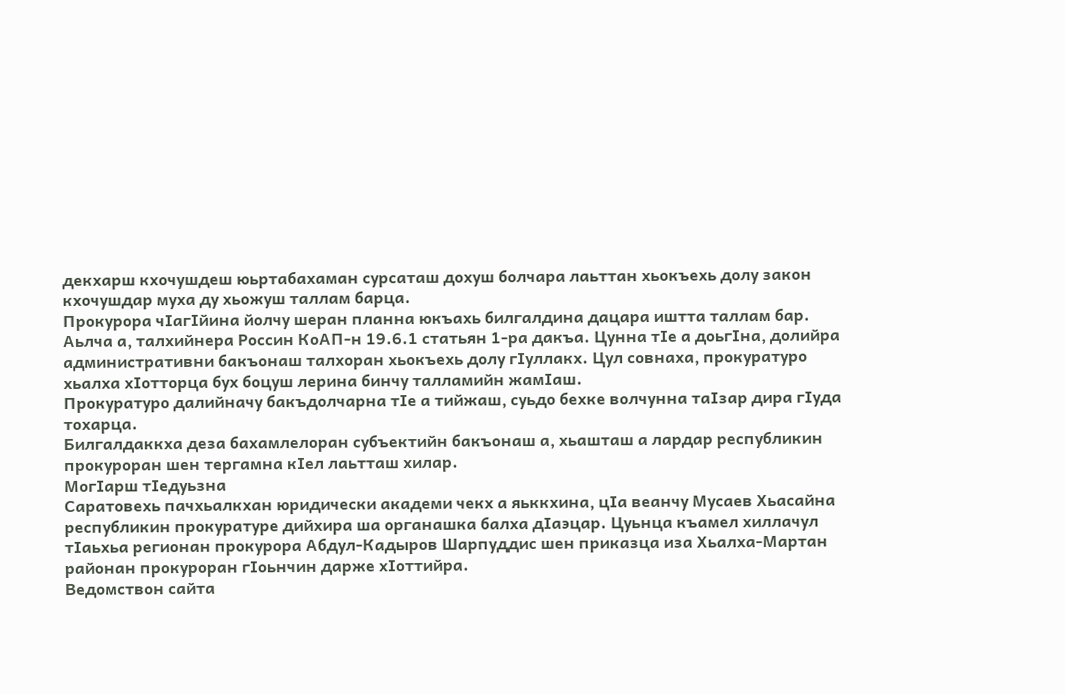декхарш кхочушдеш юьртабахаман сурсаташ дохуш болчара лаьттан хьокъехь долу закон кхочушдар муха ду хьожуш таллам барца.
Прокурора чIагIйина йолчу шеран планна юкъахь билгалдина дацара иштта таллам бар. Аьлча а, талхийнера Россин КоАП-н 19.6.1 статьян 1-ра дакъа. Цунна тIе а доьгIна, долийра административни бакъонаш талхоран хьокъехь долу гIуллакх. Цул совнаха, прокуратуро хьалха хIотторца бух боцуш лерина бинчу талламийн жамIаш.
Прокуратуро далийначу бакъдолчарна тIе а тийжаш, суьдо бехке волчунна таIзар дира гIуда тохарца.
Билгалдаккха деза бахамлелоран субъектийн бакъонаш а, хьашташ а лардар республикин прокуроран шен тергамна кIел лаьтташ хилар.
МогIарш тIедуьзна
Саратовехь пачхьалкхан юридически академи чекх а яьккхина, цIа веанчу Мусаев Хьасайна республикин прокуратуре дийхира ша органашка балха дIаэцар. Цуьнца къамел хиллачул тIаьхьа регионан прокурора Абдул-Кадыров Шарпуддис шен приказца иза Хьалха-Мартан районан прокуроран гIоьнчин дарже хIоттийра.
Ведомствон сайта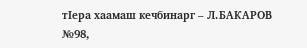тIера хаамаш кечбинарг – Л.БАКАРОВ
№98,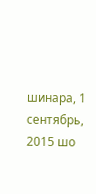шинара, 1 сентябрь, 2015 шо